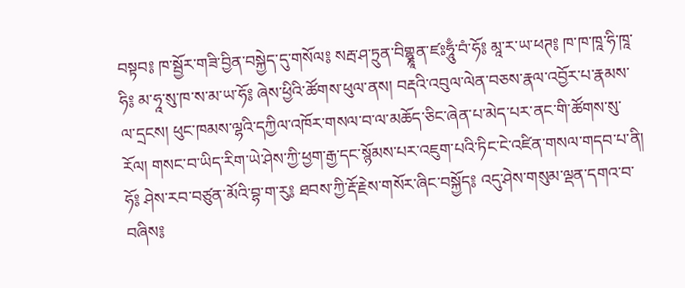བསྟབ༔ ཁ་སྦྱོར་གཟི་བྱིན་བསྐྱེད་དུ་གསོལ༔ སརྦ་ཤ་ཏྲུན་བིགྷྣཱན་ཛཿཧཱུྃ་བཾ་ཧོ༔ མཱ་ར་ཡ་ཕཊ༔ ཁ་ཁ་ཁཱ་ཧི་ཁཱ་ཧི༔ མ་ཧཱ་སུ་ཁ་ས་མ་ཡ་ཧོ༔ ཞེས་ཕྱིའི་ཚོགས་ཕུལ་ནས། བརྡའི་འབུལ་ལེན་བཅས་རྣལ་འབྱོར་པ་རྣམས་ལ་དྲངས། ཕུང་ཁམས་ལྷའི་དཀྱིལ་འཁོར་གསལ་བ་ལ་མཆོད་ཅིང་ཞེན་པ་མེད་པར་ནང་གི་ཚོགས་སུ་རོལ། གསང་བ་ཡིད་རིག་ཡེ་ཤེས་ཀྱི་ཕྱག་རྒྱ་དང་སྙོམས་པར་འཇུག་པའི་ཏིང་ངེ་འཛིན་གསལ་གདབ་པ་ནི། ཧོ༔ ཤེས་རབ་བཙུན་མོའི་བྷ་ག་རུ༔ ཐབས་ཀྱི་རྡོ་རྗེས་གསོར་ཞིང་བསྐྱོད༔ འདུ་ཤེས་གསུམ་ལྡན་དགའ་བ་བཞིས༔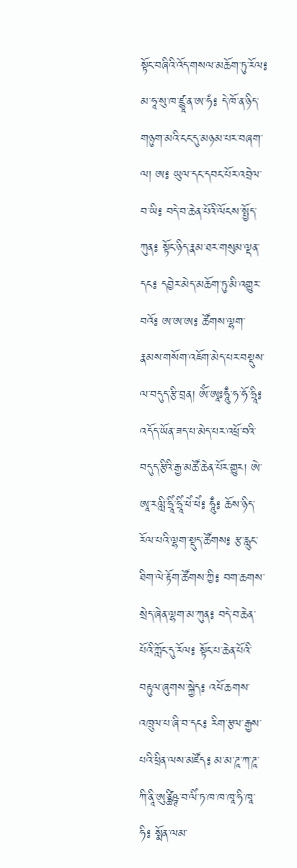སྟོང་བཞིའི་འོད་གསལ་མཆོག་ཏུ་རོལ༔ མ་ཧཱ་སུ་ཁ་ཛྙཱ་ན་ཨ་ཧཾ༔ དེ་ཁོ་ན་ཉིད་གཉུག་མའི་ངང་དུ་མཉམ་པར་བཞག་ལ། ཨ༔ ཡུལ་དང་དབང་པོར་འབྲེལ་བ་ཡི༔ བདེ་བ་ཆེན་པོའི་ལོངས་སྤྱོད་ཀུན༔ སྟོང་ཉིད་རྣམ་ཐར་གསུམ་ལྡན་དང༔ དབྱེར་མེད་མཆོག་ཏུ་མི་འགྱུར་བའོ༔ ཨ་ཨ་ཨ༔ ཚོགས་ལྷག་རྣམས་གསོག་འཇོག་མེད་པར་བསྡུས་ལ་བདུད་རྩི་བྲན། ཨོཾ་ཨཱཿཧཱུྃ་ཧ་ཧོ་ཧྲཱི༔ འདོད་ཡོན་ཟད་པ་མེད་པར་འཕྲོ་བའི་བདུད་རྩིའི་རྒྱ་མཚོ་ཆེན་པོར་གྱུར། ཨེ་ཨཱ་རལླི་ཧྲཱིཾ་ཧྲཱིཾ་ཕེཾ་ཕེཾ༔ ཧཱུྃ༔ ཆོས་ཉིད་རོལ་པའི་ལྷག་སྡུད་ཚོགས༔ རྩ་རླུང་ཐིག་ལེ་རྟོག་ཚོགས་ཀྱི༔ བག་ཆགས་སྲེད་ཞེན་ལྷག་མ་ཀུན༔ བདེ་བ་ཆེན་པོའི་ཀློང་དུ་རོལ༔ སྟོང་པ་ཆེན་པོའི་བརྟུལ་ཞུགས་སྐྱེད༔ འཕོ་ཆགས་འཁྲུལ་པ་ཞི་བ་དང༔ རིག་རྩལ་རྒྱས་པའི་ཕྲིན་ལས་མཛོད༔ མ་མ་ཌཱ་ཀ་ཌཱ་ཀི་ནཱི་ཨུཙྪིཥྚ་བ་ལིཾ་ཏ་ཁ་ཁ་ཁཱ་ཧི་ཁཱ་ཧི༔ སྨོན་ལམ་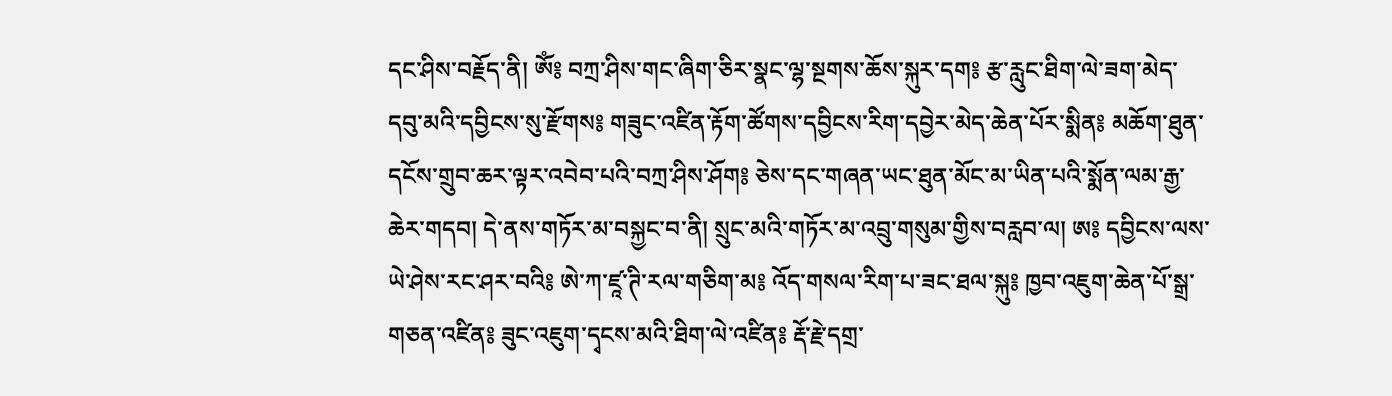དང་ཤིས་བརྗོད་ནི། ཨོཾ༔ བཀྲ་ཤིས་གང་ཞིག་ཅིར་སྣང་ལྷ་སྔགས་ཆོས་སྐུར་དག༔ རྩ་རླུང་ཐིག་ལེ་ཟག་མེད་དབུ་མའི་དབྱིངས་སུ་རྫོགས༔ གཟུང་འཛིན་རྟོག་ཚོགས་དབྱིངས་རིག་དབྱེར་མེད་ཆེན་པོར་སྨིན༔ མཆོག་ཐུན་དངོས་གྲུབ་ཆར་ལྟར་འབེབ་པའི་བཀྲ་ཤིས་ཤོག༔ ཅེས་དང་གཞན་ཡང་ཐུན་མོང་མ་ཡིན་པའི་སྨོན་ལམ་རྒྱ་ཆེར་གདབ། དེ་ནས་གཏོར་མ་བསྐྱང་བ་ནི། སྲུང་མའི་གཏོར་མ་འབྲུ་གསུམ་གྱིས་བརླབ་ལ། ཨ༔ དབྱིངས་ལས་ཡེ་ཤེས་རང་ཤར་བའི༔ ཨེ་ཀ་ཛཱ་ཊི་རལ་གཅིག་མ༔ འོད་གསལ་རིག་པ་ཟང་ཐལ་སྐུ༔ ཁྱབ་འཇུག་ཆེན་པོ་སྒྲ་གཅན་འཛིན༔ ཟུང་འཇུག་དྭངས་མའི་ཐིག་ལེ་འཛིན༔ རྡོ་རྗེ་དགྲ་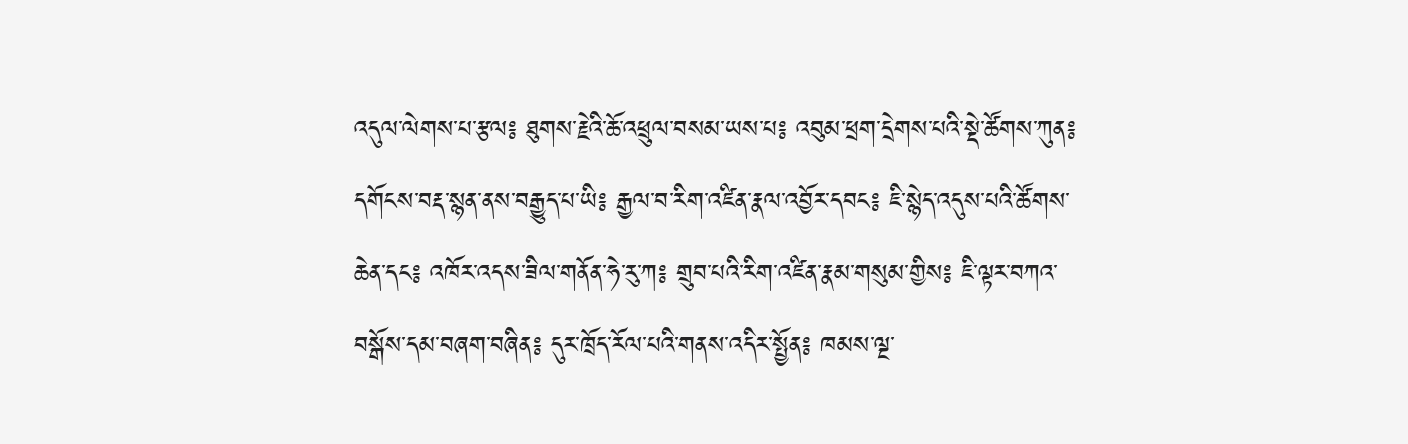འདུལ་ལེགས་པ་རྩལ༔ ཐུགས་རྗེའི་ཆོ་འཕྲུལ་བསམ་ཡས་པ༔ འབུམ་ཕྲག་དྲེགས་པའི་སྡེ་ཚོགས་ཀུན༔ དགོངས་བརྡ་སྙན་ནས་བརྒྱུད་པ་ཡི༔ རྒྱལ་བ་རིག་འཛིན་རྣལ་འབྱོར་དབང༔ ཇི་སྙེད་འདུས་པའི་ཚོགས་ཆེན་དང༔ འཁོར་འདས་ཟིལ་གནོན་ཧེ་རུ་ཀ༔ གྲུབ་པའི་རིག་འཛིན་རྣམ་གསུམ་གྱིས༔ ཇི་ལྟར་བཀའ་བསྒོས་དམ་བཞག་བཞིན༔ དུར་ཁྲོད་རོལ་པའི་གནས་འདིར་སྤྱོན༔ ཁམས་ལྔ་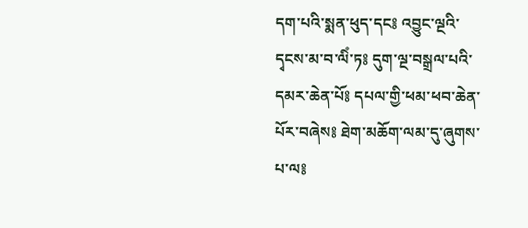དག་པའི་སྨན་ཕུད་དང༔ འབྱུང་ལྔའི་དྭངས་མ་བ་ལིཾ་ཏ༔ དུག་ལྔ་བསྒྲལ་པའི་དམར་ཆེན་པོ༔ དཔལ་གྱི་ཕམ་ཕབ་ཆེན་པོར་བཞེས༔ ཐེག་མཆོག་ལམ་དུ་ཞུགས་པ་ལ༔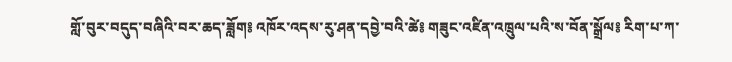གློ་བུར་བདུད་བཞིའི་བར་ཆད་ཟློག༔ འཁོར་འདས་རུ་ཤན་དབྱེ་བའི་ཚེ༔ གཟུང་འཛིན་འཁྲུལ་པའི་ས་བོན་སྒྲོལ༔ རིག་པ་ཀ་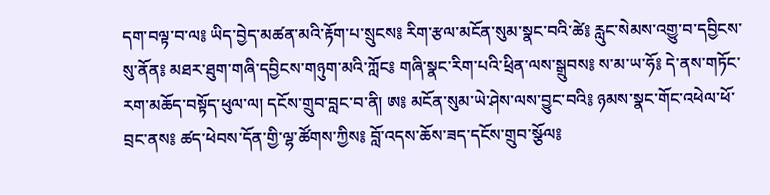དག་བལྟ་བ་ལ༔ ཡིད་བྱེད་མཚན་མའི་རྟོག་པ་སྲུངས༔ རིག་རྩལ་མངོན་སུམ་སྣང་བའི་ཚེ༔ རླུང་སེམས་འགྱུ་བ་དབྱིངས་སུ་ནོན༔ མཐར་ཐུག་གཞི་དབྱིངས་གཉུག་མའི་ཀློང༔ གཞི་སྣང་རིག་པའི་ཕྲིན་ལས་སྒྲུབས༔ ས་མ་ཡ་ཧོ༔ དེ་ནས་གཏོང་རག་མཆོད་བསྟོད་ཕུལ་ལ། དངོས་གྲུབ་བླང་བ་ནི། ཨ༔ མངོན་སུམ་ཡེ་ཤེས་ལས་བྱུང་བའི༔ ཉམས་སྣང་གོང་འཕེལ་ཕོ་བྲང་ནས༔ ཚད་ཕེབས་དོན་གྱི་ལྷ་ཚོགས་ཀྱིས༔ བློ་འདས་ཆོས་ཟད་དངོས་གྲུབ་སྩོལ༔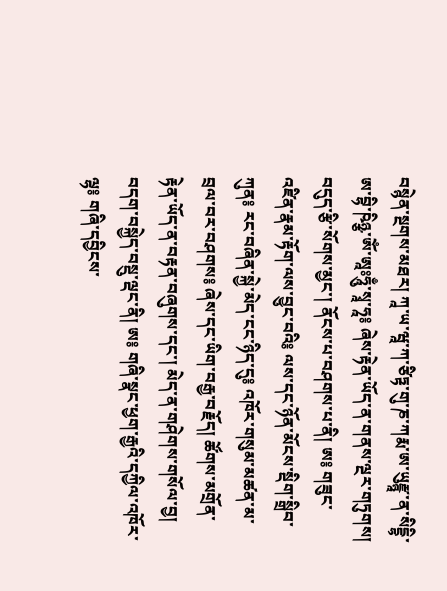བསྙེན་སྔགས་མཐར། ཀཱ་ཡ་ཝཱ་ཀ་ཙིཏྟ་གུ་ཎ་ཀརྨ་ཨ་ཡུརྫྙཱ་ན་སིདྡྷི་ཨ་བྷི་ཥིཉྩ་ཨོཾ་ཨཱཿཧཱུྃ་སྭཱ་ཧཱ༔ ཞེས་རྟེན་ཡོད་ན་གནས་ལྔར་གཏུགས། བདུད་རྩི་སོགས་མྱང་། ནོངས་པ་བཤགས་པ་ནི། ཨ༔ གཟུང་འཛིན་རྣམ་རྟོག་ལས་བྱུང་བའི༔ ལས་དང་ཉོན་མོངས་སྡིག་སྒྲིབ་ཀུན༔ རང་བཞིན་སྐྱེ་མེད་ངང་ཉིད་དུ༔ འཁོར་གསུམ་མཚན་མ་བྲལ་བར་བཤགས༔ ཞེས་དང་ཡིག་བརྒྱ་བརྗོད། ཚོགས་མགྲོན་རྟེན་ཡོད་ན་བརྟན་བཞུགས་དང་། མེད་ན་གཤེགས་གསོལ་བྱ། བདག་བསྐྱེད་བསྡུ་ལྡང་ནི། ཨ༔ གཞི་སྣང་ཕྱག་རྒྱའི་དཀྱིལ་འཁོར་ལྷ༔ གཞི་དབྱིངས་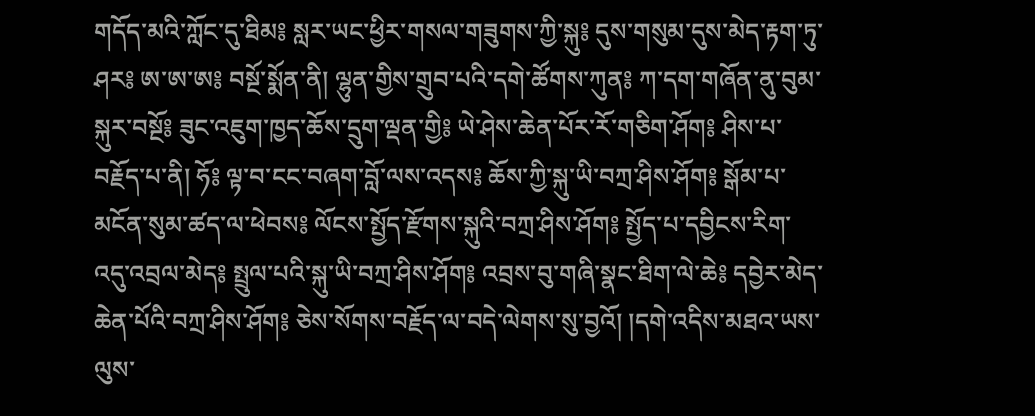གདོད་མའི་ཀློང་དུ་ཐིམ༔ སླར་ཡང་ཕྱིར་གསལ་གཟུགས་ཀྱི་སྐུ༔ དུས་གསུམ་དུས་མེད་རྟག་ཏུ་ཤར༔ ཨ་ཨ་ཨ༔ བསྔོ་སྨོན་ནི། ལྷུན་གྱིས་གྲུབ་པའི་དགེ་ཚོགས་ཀུན༔ ཀ་དག་གཞོན་ནུ་བུམ་སྐུར་བསྔོ༔ ཟུང་འཇུག་ཁྱད་ཆོས་དྲུག་ལྡན་གྱི༔ ཡེ་ཤེས་ཆེན་པོར་རོ་གཅིག་ཤོག༔ ཤིས་པ་བརྗོད་པ་ནི། ཧོ༔ ལྟ་བ་ངང་བཞག་བློ་ལས་འདས༔ ཆོས་ཀྱི་སྐུ་ཡི་བཀྲ་ཤིས་ཤོག༔ སྒོམ་པ་མངོན་སུམ་ཚད་ལ་ཕེབས༔ ལོངས་སྤྱོད་རྫོགས་སྐུའི་བཀྲ་ཤིས་ཤོག༔ སྤྱོད་པ་དབྱིངས་རིག་འདུ་འབྲལ་མེད༔ སྤྲུལ་པའི་སྐུ་ཡི་བཀྲ་ཤིས་ཤོག༔ འབྲས་བུ་གཞི་སྣང་ཐིག་ལེ་ཆེ༔ དབྱེར་མེད་ཆེན་པོའི་བཀྲ་ཤིས་ཤོག༔ ཅེས་སོགས་བརྗོད་ལ་བདེ་ལེགས་སུ་བྱའོ། །དགེ་འདིས་མཐའ་ཡས་ལུས་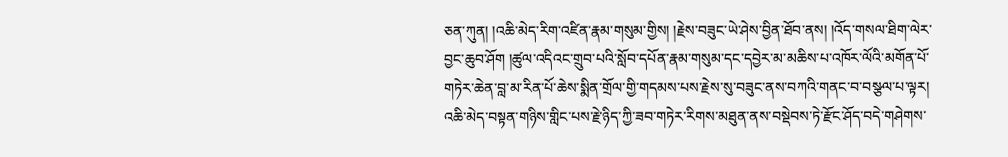ཅན་ཀུན། །འཆི་མེད་རིག་འཛིན་རྣམ་གསུམ་གྱིས། །རྗེས་བཟུང་ཡེ་ཤེས་བྱིན་ཐོབ་ནས། །འོད་གསལ་ཐིག་ལེར་བྱང་ཆུབ་ཤོག །ཚུལ་འདིའང་གྲུབ་པའི་སློབ་དཔོན་རྣམ་གསུམ་དང་དབྱེར་མ་མཆིས་པ་འཁོར་ལོའི་མགོན་པོ་གཏེར་ཆེན་བླ་མ་རིན་པོ་ཆེས་སྨིན་གྲོལ་གྱི་གདམས་པས་རྗེས་སུ་བཟུང་ནས་བཀའི་གནང་བ་བསྩལ་པ་ལྟར། འཆི་མེད་བསྟན་གཉིས་གླིང་པས་རྗེ་ཉིད་ཀྱི་ཟབ་གཏེར་རིགས་མཐུན་ནས་བསྡེབས་ཏེ་རྫོང་ཤོད་བདེ་གཤེགས་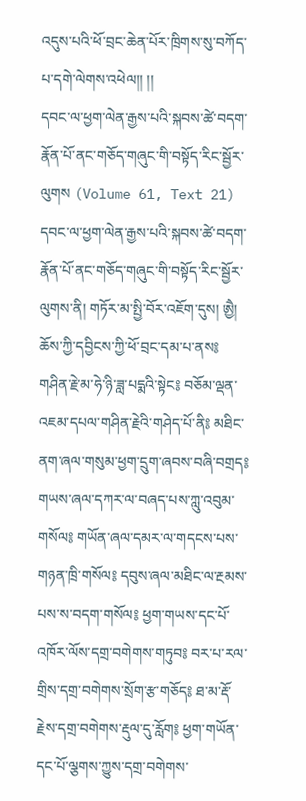འདུས་པའི་ཕོ་བྲང་ཆེན་པོར་ཁྲིགས་སུ་བཀོད་པ་དགེ་ལེགས་འཕེལ།། །།
དབང་ལ་ཕྱག་ལེན་རྒྱས་པའི་སྐབས་ཚེ་བདག་རྣོན་པོ་ནང་གཅོད་གཞུང་གི་བསྟོད་རིང་སྦྱོར་ལུགས (Volume 61, Text 21)
དབང་ལ་ཕྱག་ལེན་རྒྱས་པའི་སྐབས་ཚེ་བདག་རྣོན་པོ་ནང་གཅོད་གཞུང་གི་བསྟོད་རིང་སྦྱོར་ལུགས་ནི། གཏོར་མ་སྤྱི་བོར་འཇོག་དུས། ཨྱཻ། ཆོས་ཀྱི་དབྱིངས་ཀྱི་ཕོ་བྲང་དམ་པ་ནས༔ གཤིན་རྗེ་མ་ཧེ་ཉི་ཟླ་པདྨའི་སྟེང༔ བཅོམ་ལྡན་འཇམ་དཔལ་གཤིན་རྗེའི་གཤེད་པོ་ནི༔ མཐིང་ནག་ཞལ་གསུམ་ཕྱག་དྲུག་ཞབས་བཞི་བགྲད༔ གཡས་ཞལ་དཀར་ལ་བཞད་པས་ཀླུ་འབུམ་གསོལ༔ གཡོན་ཞལ་དམར་ལ་གདངས་པས་གཉན་ཁྲི་གསོལ༔ དབུས་ཞལ་མཐིང་ལ་རྔམས་པས་ས་བདག་གསོལ༔ ཕྱག་གཡས་དང་པོ་འཁོར་ལོས་དགྲ་བགེགས་གཏུབ༔ བར་པ་རལ་གྲིས་དགྲ་བགེགས་སྲོག་རྩ་གཅོད༔ ཐ་མ་རྡོ་རྗེས་དགྲ་བགེགས་རྡུལ་དུ་རློག༔ ཕྱག་གཡོན་དང་པོ་ལྕགས་ཀྱུས་དགྲ་བགེགས་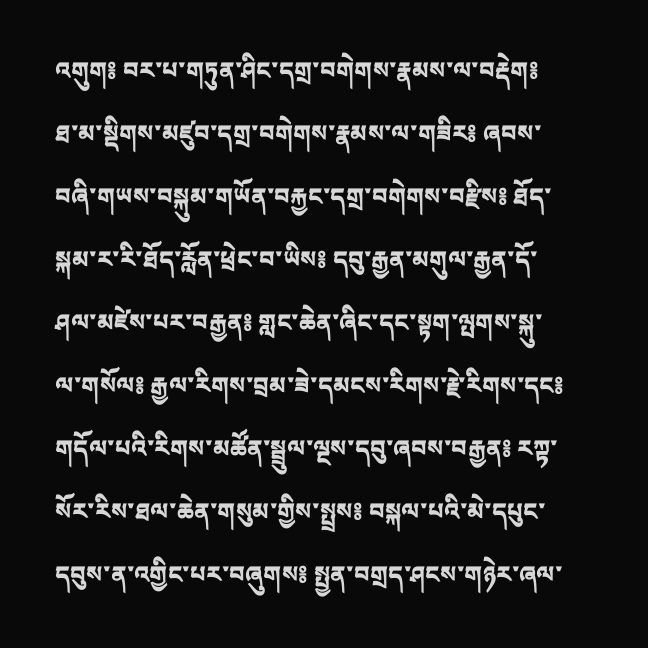འགུག༔ བར་པ་གཏུན་ཤིང་དགྲ་བགེགས་རྣམས་ལ་བརྡེག༔ ཐ་མ་སྡིགས་མཛུབ་དགྲ་བགེགས་རྣམས་ལ་གཟིར༔ ཞབས་བཞི་གཡས་བསྐུམ་གཡོན་བརྐྱང་དགྲ་བགེགས་བརྫིས༔ ཐོད་སྐམ་ར་རི་ཐོད་རློན་ཕྲེང་བ་ཡིས༔ དབུ་རྒྱན་མགུལ་རྒྱན་དོ་ཤལ་མཛེས་པར་བརྒྱན༔ གླང་ཆེན་ཞིང་དང་སྟག་ལྤགས་སྐུ་ལ་གསོལ༔ རྒྱལ་རིགས་བྲམ་ཟེ་དམངས་རིགས་རྗེ་རིགས་དང༔ གདོལ་པའི་རིགས་མཚོན་སྦྲུལ་ལྔས་དབུ་ཞབས་བརྒྱན༔ རཀྟ་སོར་རིས་ཐལ་ཆེན་གསུམ་གྱིས་སྤྲས༔ བསྐལ་པའི་མེ་དཔུང་དབུས་ན་འགྱིང་པར་བཞུགས༔ སྤྱན་བགྲད་ཤངས་གཉེར་ཞལ་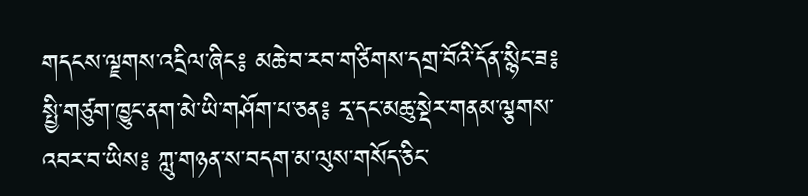གདངས་ལྗགས་འདྲིལ་ཞིང༔ མཆེ་བ་རབ་གཙིགས་དགྲ་བོའི་དོན་སྙིང་ཟ༔ སྤྱི་གཙུག་ཁྱུང་ནག་མེ་ཡི་གཤོག་པ་ཅན༔ རྭ་དང་མཆུ་སྡེར་གནམ་ལྕགས་འབར་བ་ཡིས༔ ཀླུ་གཉན་ས་བདག་མ་ལུས་གསོད་ཅིང་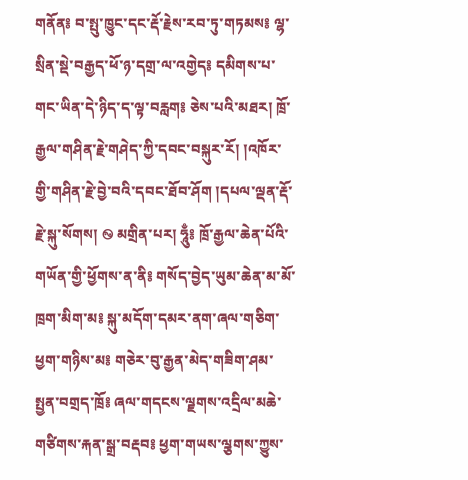གནོན༔ བ་སྤུ་ཁྱུང་དང་རྡོ་རྗེས་རབ་ཏུ་གཏམས༔ ལྷ་སྲིན་སྡེ་བརྒྱད་ཕོ་ཉ་དགྲ་ལ་འགྱེད༔ དམིགས་པ་གང་ཡིན་དེ་ཉིད་ད་ལྟ་བརླག༔ ཅེས་པའི་མཐར། ཁྲོ་རྒྱལ་གཤིན་རྗེ་གཤེད་ཀྱི་དབང་བསྐུར་རོ། །འཁོར་གྱི་གཤིན་རྗེ་བྱེ་བའི་དབང་ཐོབ་ཤོག །དཔལ་ལྡན་རྡོ་རྗེ་སྐུ་སོགས། ࿊ མགྲིན་པར། ཧཱུྃ༔ ཁྲོ་རྒྱལ་ཆེན་པོའི་གཡོན་གྱི་ཕྱོགས་ན་ནི༔ གསོད་བྱེད་ཡུམ་ཆེན་མ་མོ་ཁྲག་མིག་མ༔ སྐུ་མདོག་དམར་ནག་ཞལ་གཅིག་ཕྱག་གཉིས་མ༔ གཅེར་བུ་རྒྱན་མེད་གཟིག་ཤམ་སྤྱན་བགྲད་ཁྲོ༔ ཞལ་གདངས་ལྗགས་འདྲིལ་མཆེ་གཙིགས་རྐན་སྒྲ་བརྡབ༔ ཕྱག་གཡས་ལྕགས་ཀྱུས་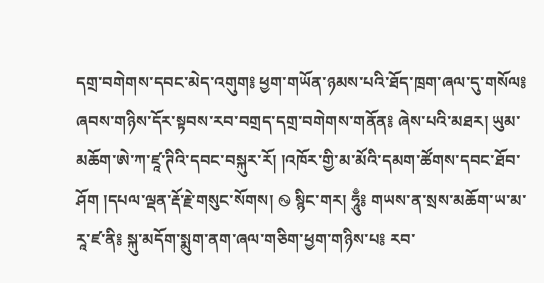དགྲ་བགེགས་དབང་མེད་འགུག༔ ཕྱག་གཡོན་ཉམས་པའི་ཐོད་ཁྲག་ཞལ་དུ་གསོལ༔ ཞབས་གཉིས་དོར་སྟབས་རབ་བགྲད་དགྲ་བགེགས་གནོན༔ ཞེས་པའི་མཐར། ཡུམ་མཆོག་ཨེ་ཀ་ཛཱ་ཊིའི་དབང་བསྐུར་རོ། །འཁོར་གྱི་མ་མོའི་དམག་ཚོགས་དབང་ཐོབ་ཤོག །དཔལ་ལྡན་རྡོ་རྗེ་གསུང་སོགས། ࿊ སྙིང་གར། ཧཱུྃ༔ གཡས་ན་སྲས་མཆོག་ཡ་མ་རཱ་ཛ་ནི༔ སྐུ་མདོག་སྨུག་ནག་ཞལ་གཅིག་ཕྱག་གཉིས་པ༔ རབ་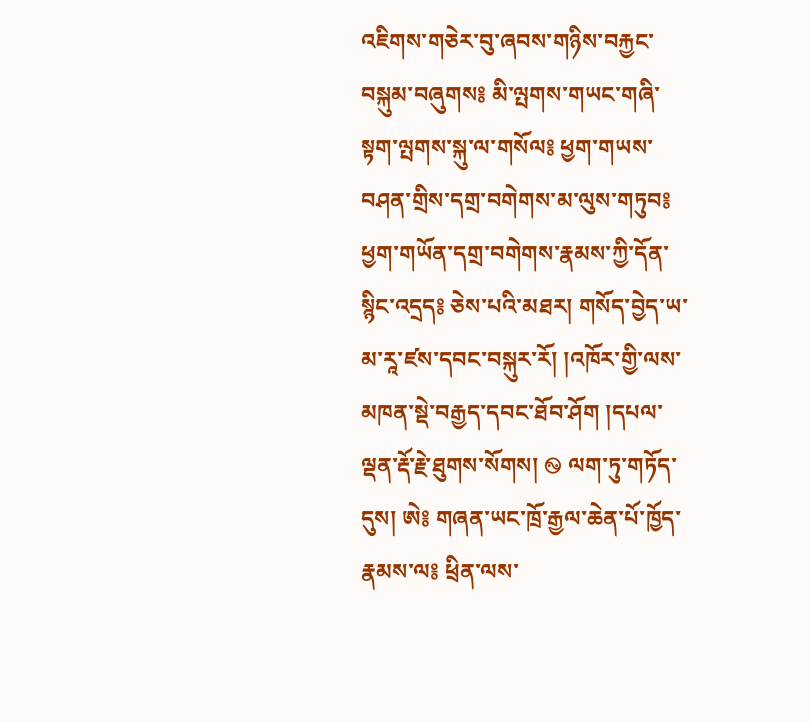འཇིགས་གཅེར་བུ་ཞབས་གཉིས་བརྐྱང་བསྐུམ་བཞུགས༔ མི་ལྤགས་གཡང་གཞི་སྟག་ལྤགས་སྐུ་ལ་གསོལ༔ ཕྱག་གཡས་བཤན་གྲིས་དགྲ་བགེགས་མ་ལུས་གཏུབ༔ ཕྱག་གཡོན་དགྲ་བགེགས་རྣམས་ཀྱི་དོན་སྙིང་འདྲད༔ ཅེས་པའི་མཐར། གསོད་བྱེད་ཡ་མ་རཱ་ཛས་དབང་བསྐུར་རོ། །འཁོར་གྱི་ལས་མཁན་སྡེ་བརྒྱད་དབང་ཐོབ་ཤོག །དཔལ་ལྡན་རྡོ་རྗེ་ཐུགས་སོགས། ࿊ ལག་ཏུ་གཏོད་དུས། ཨེ༔ གཞན་ཡང་ཁྲོ་རྒྱལ་ཆེན་པོ་ཁྱོད་རྣམས་ལ༔ ཕྲིན་ལས་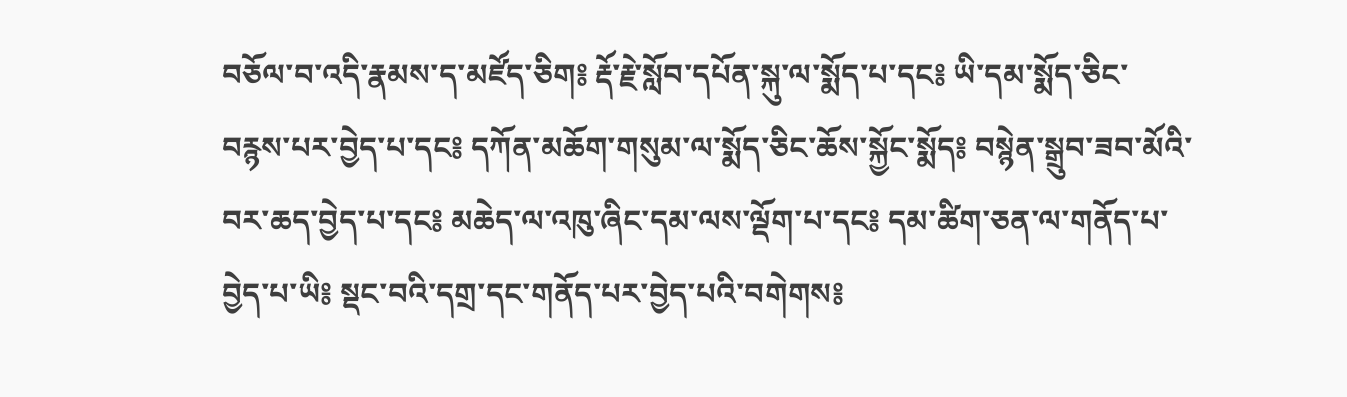བཅོལ་བ་འདི་རྣམས་ད་མཛོད་ཅིག༔ རྡོ་རྗེ་སློབ་དཔོན་སྐུ་ལ་སྨོད་པ་དང༔ ཡི་དམ་སྨོད་ཅིང་བརྙས་པར་བྱེད་པ་དང༔ དཀོན་མཆོག་གསུམ་ལ་སྨོད་ཅིང་ཆོས་སྐྱོང་སྨོད༔ བསྙེན་སྒྲུབ་ཟབ་མོའི་བར་ཆད་བྱེད་པ་དང༔ མཆེད་ལ་འཁུ་ཞིང་དམ་ལས་ལྡོག་པ་དང༔ དམ་ཚིག་ཅན་ལ་གནོད་པ་བྱེད་པ་ཡི༔ སྡང་བའི་དགྲ་དང་གནོད་པར་བྱེད་པའི་བགེགས༔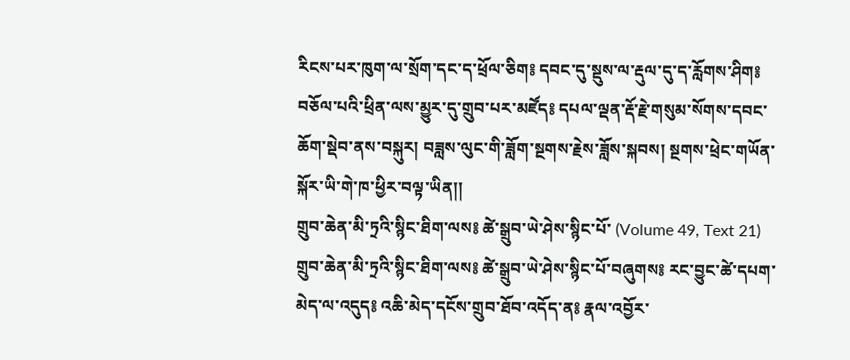རིངས་པར་ཁུག་ལ་སྲོག་དང་ད་ཕྲོལ་ཅིག༔ དབང་དུ་སྡུས་ལ་རྡུལ་དུ་ད་རློགས་ཤིག༔ བཅོལ་པའི་ཕྲིན་ལས་མྱུར་དུ་གྲུབ་པར་མཛོད༔ དཔལ་ལྡན་རྡོ་རྗེ་གསུམ་སོགས་དབང་ཆོག་སྡེབ་ནས་བསྐུར། བཟླས་ལུང་གི་ཟློག་སྔགས་རྗེས་ཟློས་སྐབས། སྔགས་ཕྲེང་གཡོན་སྐོར་ཡི་གེ་ཁ་ཕྱིར་བལྟ་ཡིན།།
གྲུབ་ཆེན་མི་ཏྲའི་སྙིང་ཐིག་ལས༔ ཚེ་སྒྲུབ་ཡེ་ཤེས་སྙིང་པོ་ (Volume 49, Text 21)
གྲུབ་ཆེན་མི་ཏྲའི་སྙིང་ཐིག་ལས༔ ཚེ་སྒྲུབ་ཡེ་ཤེས་སྙིང་པོ་བཞུགས༔ རང་བྱུང་ཚེ་དཔག་མེད་ལ་འདུད༔ འཆི་མེད་དངོས་གྲུབ་ཐོབ་འདོད་ན༔ རྣལ་འབྱོར་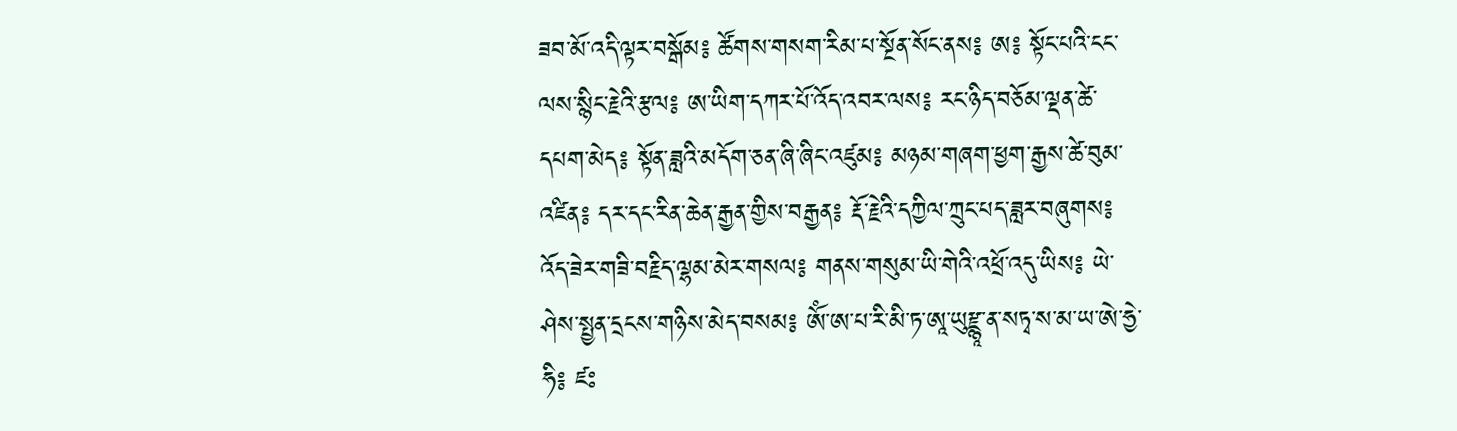ཟབ་མོ་འདི་ལྟར་བསྒོམ༔ ཚོགས་གསག་རིམ་པ་སྔོན་སོང་ནས༔ ཨ༔ སྟོང་པའི་ངང་ལས་སྙིང་རྗེའི་རྩལ༔ ཨ་ཡིག་དཀར་པོ་འོད་འབར་ལས༔ རང་ཉིད་བཅོམ་ལྡན་ཚེ་དཔག་མེད༔ སྟོན་ཟླའི་མདོག་ཅན་ཞི་ཞིང་འཛུམ༔ མཉམ་གཞག་ཕྱག་རྒྱས་ཚེ་བུམ་འཛིན༔ དར་དང་རིན་ཆེན་རྒྱན་གྱིས་བརྒྱན༔ རྡོ་རྗེའི་དཀྱིལ་ཀྲུང་པད་ཟླར་བཞུགས༔ འོད་ཟེར་གཟི་བརྗིད་ལྷམ་མེར་གསལ༔ གནས་གསུམ་ཡི་གེའི་འཕྲོ་འདུ་ཡིས༔ ཡེ་ཤེས་སྤྱན་དྲངས་གཉིས་མེད་བསམ༔ ཨོཾ་ཨ་པ་རི་མི་ཏ་ཨཱ་ཡུརྫྙཱ་ན་སཏྭ་ས་མ་ཡ་ཨེ་ཧྱེ་ཧི༔ ཛཿ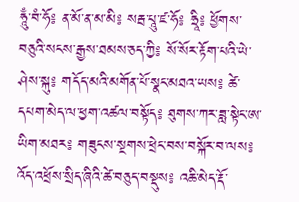ཧཱུྃ་བཾ་ཧོ༔ ན་མོ་ན་མ་མི༔ སརྦ་པཱུ་ཛ་ཧོ༔ ཧྲཱི༔ ཕྱོགས་བཅུའི་སངས་རྒྱས་ཐམས་ཅད་ཀྱི༔ སོ་སོར་རྟོག་པའི་ཡེ་ཤེས་སྐུ༔ གདོད་མའི་མགོན་པོ་སྣང་མཐའ་ཡས༔ ཚེ་དཔག་མེད་ལ་ཕྱག་འཚལ་བསྟོད༔ ཐུགས་ཀར་ཟླ་སྟེང་ཨ་ཡིག་མཐར༔ གཟུངས་སྔགས་ཕྲེང་བས་བསྐོར་བ་ལས༔ འོད་འཕྲོས་སྲིད་ཞིའི་ཚེ་བཅུད་བསྡུས༔ འཆི་མེད་རྡོ་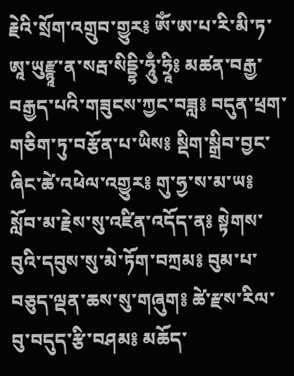རྗེའི་སྲོག་འགྲུབ་གྱུར༔ ཨོཾ་ཨ་པ་རི་མི་ཏ་ཨཱ་ཡུརྫྙཱ་ན་སརྦ་སིདྡྷི་ཧཱུྃ་ཧྲཱི༔ མཚན་བརྒྱ་བརྒྱད་པའི་གཟུངས་ཀྱང་བཟླ༔ བདུན་ཕྲག་གཅིག་ཏུ་བརྩོན་པ་ཡིས༔ སྡིག་སྒྲིབ་བྱང་ཞིང་ཚེ་འཕེལ་འགྱུར༔ གུ་ཧྱ་ས་མ་ཡ༔ སློབ་མ་རྗེས་སུ་འཛིན་འདོད་ན༔ སྟེགས་བུའི་དབུས་སུ་མེ་ཏོག་བཀྲམ༔ བུམ་པ་བཅུད་ལྡན་ཆས་སུ་གཞུག༔ ཚེ་རྫས་རིལ་བུ་བདུད་རྩི་བཤམ༔ མཆོད་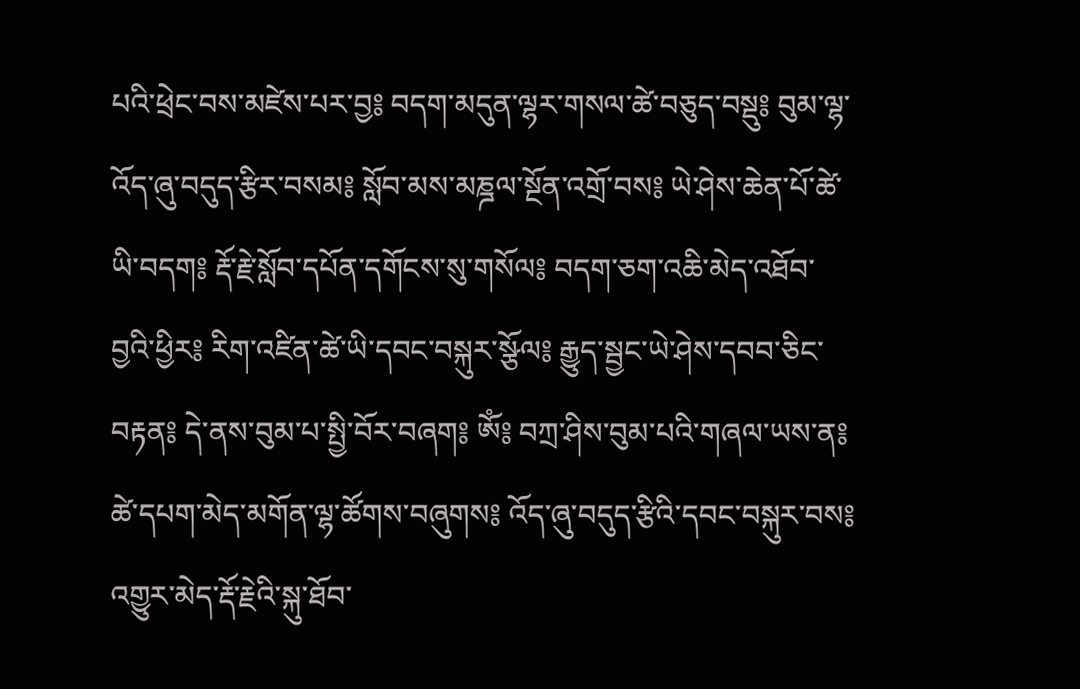པའི་ཕྲེང་བས་མཛེས་པར་བྱ༔ བདག་མདུན་ལྷར་གསལ་ཚེ་བཅུད་བསྡུ༔ བུམ་ལྷ་འོད་ཞུ་བདུད་རྩིར་བསམ༔ སློབ་མས་མཎྜལ་སྔོན་འགྲོ་བས༔ ཡེ་ཤེས་ཆེན་པོ་ཚེ་ཡི་བདག༔ རྡོ་རྗེ་སློབ་དཔོན་དགོངས་སུ་གསོལ༔ བདག་ཅག་འཆི་མེད་འཐོབ་བྱའི་ཕྱིར༔ རིག་འཛིན་ཚེ་ཡི་དབང་བསྐུར་སྩོལ༔ རྒྱུད་སྦྱང་ཡེ་ཤེས་དབབ་ཅིང་བརྟན༔ དེ་ནས་བུམ་པ་སྤྱི་བོར་བཞག༔ ཨོཾ༔ བཀྲ་ཤིས་བུམ་པའི་གཞལ་ཡས་ན༔ ཚེ་དཔག་མེད་མགོན་ལྷ་ཚོགས་བཞུགས༔ འོད་ཞུ་བདུད་རྩིའི་དབང་བསྐུར་བས༔ འགྱུར་མེད་རྡོ་རྗེའི་སྐུ་ཐོབ་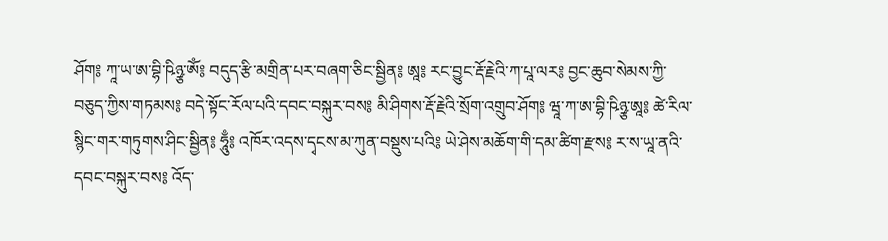ཤོག༔ ཀཱ་ཡ་ཨ་བྷི་ཥིཉྩ་ཨོཾ༔ བདུད་རྩི་མགྲིན་པར་བཞག་ཅིང་སྦྱིན༔ ཨཱ༔ རང་བྱུང་རྡོ་རྗེའི་ཀ་པཱ་ལར༔ བྱང་ཆུབ་སེམས་ཀྱི་བཅུད་ཀྱིས་གཏམས༔ བདེ་སྟོང་རོལ་པའི་དབང་བསྐུར་བས༔ མི་ཤིགས་རྡོ་རྗེའི་སྲོག་འགྲུབ་ཤོག༔ ཝཱ་ཀ་ཨ་བྷི་ཥིཉྩ་ཨཱ༔ ཚེ་རིལ་སྙིང་གར་གཏུགས་ཤིང་སྦྱིན༔ ཧཱུྃ༔ འཁོར་འདས་དྭངས་མ་ཀུན་བསྡུས་པའི༔ ཡེ་ཤེས་མཆོག་གི་དམ་ཚིག་རྫས༔ ར་ས་ཡཱ་ནའི་དབང་བསྐུར་བས༔ འོད་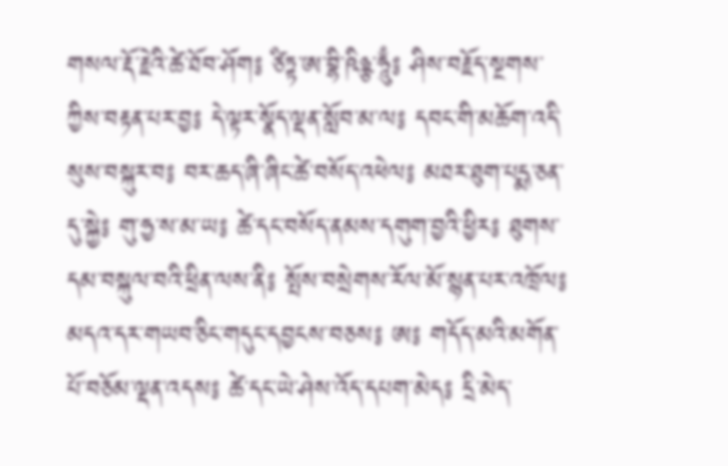གསལ་རྡོ་རྗེའི་ཚེ་ཐོབ་ཤོག༔ ཙིཏྟ་ཨ་བྷི་ཥིཉྩ་ཧཱུྃ༔ ཤིས་བརྗོད་སྔགས་ཀྱིས་བརྟན་པར་བྱ༔ དེ་ལྟར་སྣོད་ལྡན་སློབ་མ་ལ༔ དབང་གི་མཆོག་འདི་སུས་བསྐུར་བ༔ བར་ཆད་ཞི་ཞིང་ཚེ་བསོད་འཕེལ༔ མཐར་ཐུག་པདྨ་ཅན་དུ་སྐྱེ༔ གུ་ཧྱ་ས་མ་ཡ༔ ཚེ་དང་བསོད་ནམས་དགུག་བྱའི་ཕྱིར༔ ཐུགས་དམ་བསྐུལ་བའི་ཕྲིན་ལས་ནི༔ སྤོས་བསྲེགས་རོལ་མོ་སྙན་པར་འཁྲོལ༔ མདའ་དར་གཡབ་ཅིང་གདུང་དབྱངས་བཅས༔ ཨ༔ གདོད་མའི་མགོན་པོ་བཅོམ་ལྡན་འདས༔ ཚེ་དང་ཡེ་ཤེས་འོད་དཔག་མེད༔ དྲི་མེད་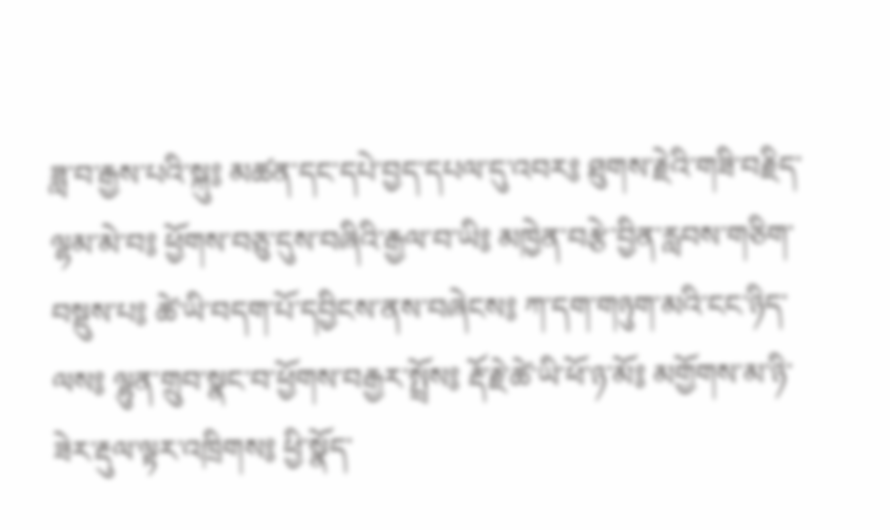ཟླ་བ་རྒྱས་པའི་སྐུ༔ མཚན་དང་དཔེ་བྱད་དཔལ་དུ་འབར༔ ཐུགས་རྗེའི་གཟི་བརྗིད་ལྷམ་མེ་བ༔ ཕྱོགས་བཅུ་དུས་བཞིའི་རྒྱལ་བ་ཡི༔ མཁྱེན་བརྩེ་བྱིན་རླབས་གཅིག་བསྡུས་པ༔ ཚེ་ཡི་བདག་པོ་དབྱིངས་ནས་བཞེངས༔ ཀ་དག་གཉུག་མའི་ངང་ཉིད་ལས༔ ལྷུན་གྲུབ་སྣང་བ་ཕྱོགས་བརྒྱར་སྤྲོས༔ རྡོ་རྗེ་ཚེ་ཡི་ཕོ་ཉ་མོ༔ མགྱོགས་མ་ཉི་ཟེར་རྡུལ་ལྟར་འཁྲིགས༔ ཕྱི་སྣོད་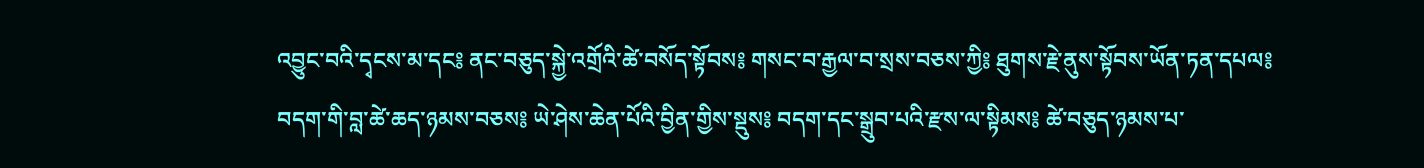འབྱུང་བའི་དྭངས་མ་དང༔ ནང་བཅུད་སྐྱེ་འགྲོའི་ཚེ་བསོད་སྟོབས༔ གསང་བ་རྒྱལ་བ་སྲས་བཅས་ཀྱི༔ ཐུགས་རྗེ་ནུས་སྟོབས་ཡོན་ཏན་དཔལ༔ བདག་གི་བླ་ཚེ་ཆད་ཉམས་བཅས༔ ཡེ་ཤེས་ཆེན་པོའི་བྱིན་གྱིས་སྡུས༔ བདག་དང་སྒྲུབ་པའི་རྫས་ལ་སྟིམས༔ ཚེ་བཅུད་ཉམས་པ་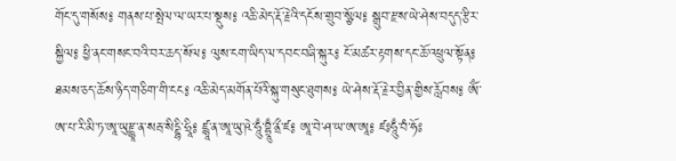གོང་དུ་གསོས༔ གནས་པ་སྤེལ་ལ་ཡར་པ་སྡུས༔ འཆི་མེད་རྡོ་རྗེའི་དངོས་གྲུབ་སྩོལ༔ སྒྲུབ་རྫས་ཡེ་ཤེས་བདུད་རྩིར་སྐྱིལ༔ ཕྱི་ནང་གསང་བའི་བར་ཆད་སོལ༔ ལུས་ངག་ཡིད་ལ་དབང་བཞི་སྐུར༔ ངོ་མཚར་རྟགས་དང་ཆོ་འཕྲུལ་སྟོན༔ ཐམས་ཅད་ཆོས་ཉིད་གཅིག་གི་ངང༔ འཆི་མེད་མགོན་པོའི་སྐུ་གསུང་ཐུགས༔ ཡེ་ཤེས་རྡོ་རྗེར་བྱིན་གྱིས་རློབས༔ ཨོཾ་ཨ་པ་རི་མི་ཏ་ཨཱ་ཡུརྫྙཱ་ན་སརྦ་སིདྡྷི་ཧྲཱི༔ ཛྙཱ་ན་ཨཱ་ཡུ་ཥེ་ཧཱུྃ་བྷྲཱུྃ་ནྲྀ་ཛ༔ ཨཱ་བེ་ཤ་ཡ་ཨ་ཨཱ༔ ཛཿཧཱུྃ་བཾ་ཧོཿ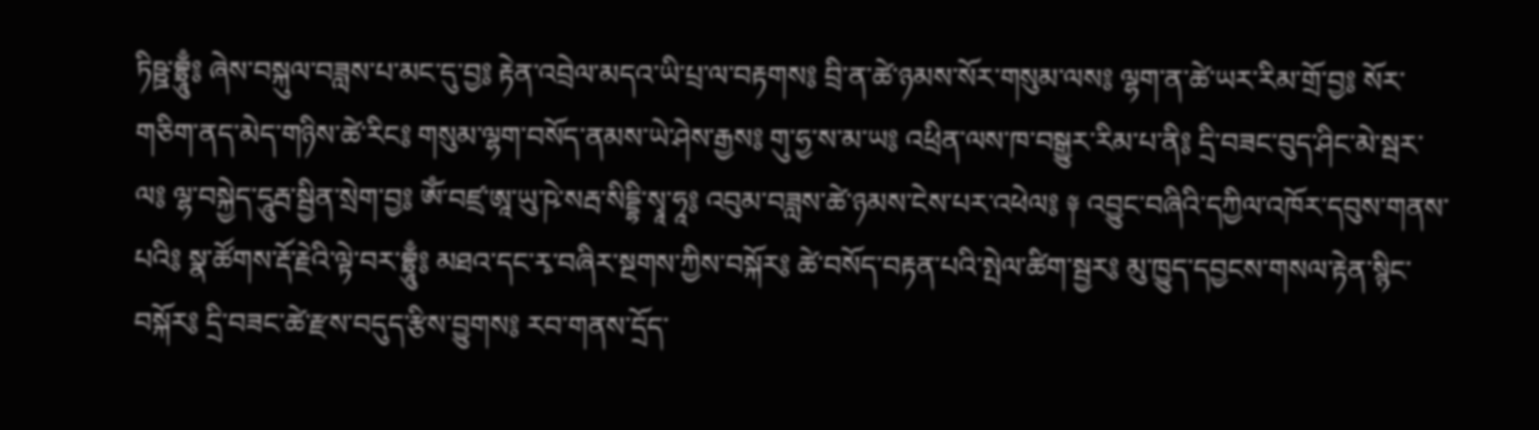ཏིཥྛ་བྷྲཱུྃ༔ ཞེས་བསྐུལ་བཟླས་པ་མང་དུ་བྱ༔ རྟེན་འབྲེལ་མདའ་ཡི་པྲ་ལ་བརྟགས༔ བྲི་ན་ཚེ་ཉམས་སོར་གསུམ་ལས༔ ལྷག་ན་ཚེ་ཡར་རིམ་གྲོ་བྱ༔ སོར་གཅིག་ནད་མེད་གཉིས་ཚེ་རིང༔ གསུམ་ལྷག་བསོད་ནམས་ཡེ་ཤེས་རྒྱས༔ གུ་ཧྱ་ས་མ་ཡ༔ འཕྲིན་ལས་ཁ་བསྒྱུར་རིམ་པ་ནི༔ དྲི་བཟང་བུད་ཤིང་མེ་སྦར་ལ༔ ལྷ་བསྐྱེད་དཱུརྦ་སྦྱིན་སྲེག་བྱ༔ ཨོཾ་བཛྲ་ཨཱ་ཡུ་ཥེ་སརྦ་སིདྡྷི་སྭཱ་ཧཱ༔ འབུམ་བཟླས་ཚེ་ཉམས་ངེས་པར་འཕེལ༔ ༈ འབྱུང་བཞིའི་དཀྱིལ་འཁོར་དབུས་གནས་པའི༔ སྣ་ཚོགས་རྡོ་རྗེའི་ལྟེ་བར་བྷྲཱུྃ༔ མཐའ་དང་རྭ་བཞིར་སྔགས་ཀྱིས་བསྐོར༔ ཚེ་བསོད་བརྟན་པའི་སྤེལ་ཚིག་སྦྱར༔ མུ་ཁྱུད་དབྱངས་གསལ་རྟེན་སྙིང་བསྐོར༔ དྲི་བཟང་ཚེ་རྫས་བདུད་རྩིས་བྱུགས༔ རབ་གནས་དྲོད་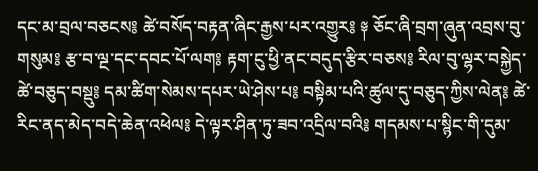དང་མ་བྲལ་བཅངས༔ ཚེ་བསོད་བརྟན་ཞིང་རྒྱས་པར་འགྱུར༔ ༈ ཅོང་ཞི་བྲག་ཞུན་འབྲས་བུ་གསུམ༔ རྩ་བ་ལྔ་དང་དབང་པོ་ལག༔ རྟག་ངུ་ཕྱི་ནང་བདུད་རྩིར་བཅས༔ རིལ་བུ་ལྷར་བསྐྱེད་ཚེ་བཅུད་བསྡུ༔ དམ་ཚིག་སེམས་དཔར་ཡེ་ཤེས་པ༔ བསྟིམ་པའི་ཚུལ་དུ་བཅུད་ཀྱིས་ལེན༔ ཚེ་རིང་ནད་མེད་བདེ་ཆེན་འཕེལ༔ དེ་ལྟར་ཤིན་ཏུ་ཟབ་འདྲིལ་བའི༔ གདམས་པ་སྙིང་གི་དུམ་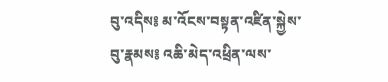བུ་འདིས༔ མ་འོངས་བསྟན་འཛིན་སྐྱེས་བུ་རྣམས༔ འཆི་མེད་འཕྲིན་ལས་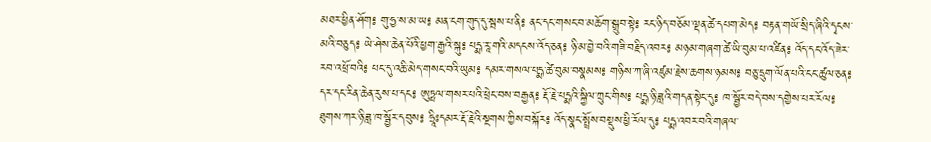མཐར་ཕྱིན་ཤོག༔ གུ་ཧྱ་ས་མ་ཡ༔ མན་ངག་གུད་དུ་སྦས་པ་ནི༔ ནང་དང་གསང་བ་མཆོག་སྒྲུབ་སྟེ༔ རང་ཉིད་བཅོམ་ལྡན་ཚེ་དཔག་མེད༔ བརྟན་གཡོ་སྲིད་ཞིའི་དྭངས་མའི་བཅུད༔ ཡེ་ཤེས་ཆེན་པོའི་ཕྱག་རྒྱའི་སྐུ༔ པདྨ་རཱ་གའི་མདངས་འོད་ཅན༔ ཉི་མ་བྱེ་བའི་གཟི་བརྗིད་འབར༔ མཉམ་གཞག་ཚེ་ཡི་བུམ་པ་འཛིན༔ འོད་དང་འོད་ཟེར་རབ་འཕྲོ་བའི༔ པང་དུ་འཆི་མེད་གསང་བའི་ཡུམ༔ དམར་གསལ་པདྨ་ཚེ་བུམ་བསྣམས༔ གཉིས་ཀ་ཞི་འཛུམ་རྗེས་ཆགས་ཉམས༔ བཅུ་དྲུག་ལོན་པའི་ངང་ཚུལ་ཅན༔ དར་དང་རིན་ཆེན་རུས་པ་དང༔ ཨུཏྤལ་གསར་པའི་ཕྲེང་བས་བརྒྱན༔ རྡོ་རྗེ་པདྨའི་སྐྱིལ་ཀྲུང་གིས༔ པདྨ་ཉི་ཟླའི་གདན་སྟེང་དུ༔ ཁ་སྦྱོར་བདེ་བས་དགྱེས་པར་རོལ༔ ཐུགས་ཀར་ཉི་ཟླ་ཁ་སྦྱོར་དབུས༔ ཧྲཱིཿདམར་རྡོ་རྗེའི་སྔགས་ཀྱིས་བསྐོར༔ འོད་སྣང་སྤྲོས་བསྡུས་ཕྱི་རོལ་དུ༔ པདྨ་འབར་བའི་གཞལ་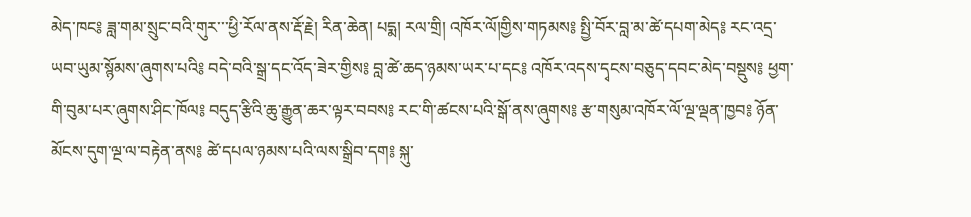མེད་ཁང༔ ཟླ་གམ་སྲུང་བའི་གུར་་་ཕྱི་རོལ་ནས་རྡོ་རྗེ། རིན་ཆེན། པདྨ། རལ་གྲི། འཁོར་ལོ།གྱིས་གཏམས༔ སྤྱི་བོར་བླ་མ་ཚེ་དཔག་མེད༔ རང་འདྲ་ཡབ་ཡུམ་སྙོམས་ཞུགས་པའི༔ བདེ་བའི་སྒྲ་དང་འོད་ཟེར་གྱིས༔ བླ་ཚེ་ཆད་ཉམས་ཡར་པ་དང༔ འཁོར་འདས་དྭངས་བཅུད་དབང་མེད་བསྡུས༔ ཕྱག་གི་བུམ་པར་ཞུགས་ཤིང་ཁོལ༔ བདུད་རྩིའི་ཆུ་རྒྱུན་ཆར་ལྟར་བབས༔ རང་གི་ཚངས་པའི་སྒོ་ནས་ཞུགས༔ རྩ་གསུམ་འཁོར་ལོ་ལྔ་ལྡན་ཁྱབ༔ ཉོན་མོངས་དུག་ལྔ་ལ་བརྟེན་ནས༔ ཚེ་དཔལ་ཉམས་པའི་ལས་སྒྲིབ་དག༔ སྐུ་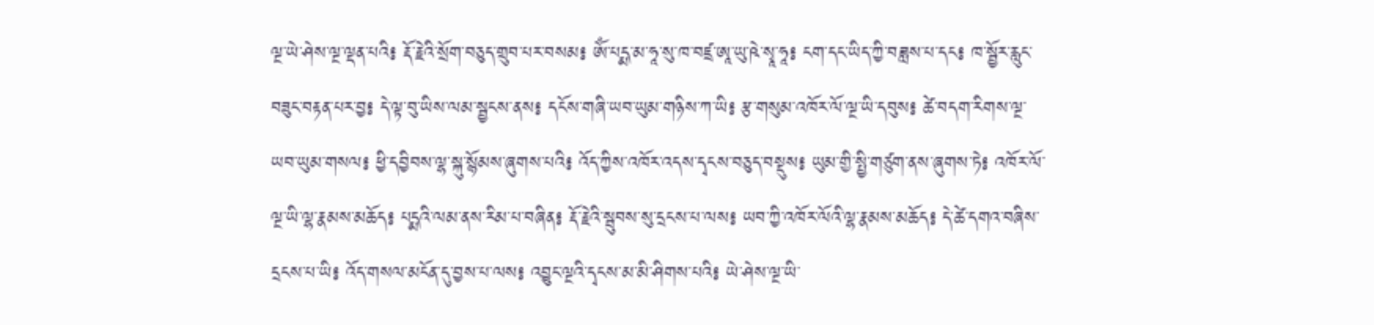ལྔ་ཡེ་ཤེས་ལྔ་ལྡན་པའི༔ རྡོ་རྗེའི་སྲོག་བཅུད་གྲུབ་པར་བསམ༔ ཨོཾ་པདྨ་མ་ཧཱ་སུ་ཁ་བཛྲ་ཨཱ་ཡུ་ཥེ་སྭཱ་ཧཱ༔ ངག་དང་ཡིད་ཀྱི་བཟླས་པ་དང༔ ཁ་སྦྱོར་རླུང་བཟུང་བརྟན་པར་བྱ༔ དེ་ལྟ་བུ་ཡིས་ལམ་སྦྱངས་ནས༔ དངོས་གཞི་ཡབ་ཡུམ་གཉིས་ཀ་ཡི༔ རྩ་གསུམ་འཁོར་ལོ་ལྔ་ཡི་དབུས༔ ཚེ་བདག་རིགས་ལྔ་ཡབ་ཡུམ་གསལ༔ ཕྱི་དབྱིབས་ལྷ་སྐུ་སྙོམས་ཞུགས་པའི༔ འོད་ཀྱིས་འཁོར་འདས་དྭངས་བཅུད་བསྡུས༔ ཡུམ་གྱི་སྤྱི་གཙུག་ནས་ཞུགས་ཏེ༔ འཁོར་ལོ་ལྔ་ཡི་ལྷ་རྣམས་མཆོད༔ པདྨའི་ལམ་ནས་རིམ་པ་བཞིན༔ རྡོ་རྗེའི་སྦུབས་སུ་དྲངས་པ་ལས༔ ཡབ་ཀྱི་འཁོར་ལོའི་ལྷ་རྣམས་མཆོད༔ དེ་ཚེ་དགའ་བཞིས་དྲངས་པ་ཡི༔ འོད་གསལ་མངོན་དུ་བྱས་པ་ལས༔ འབྱུང་ལྔའི་དྭངས་མ་མི་ཤིགས་པའི༔ ཡེ་ཤེས་ལྔ་ཡི་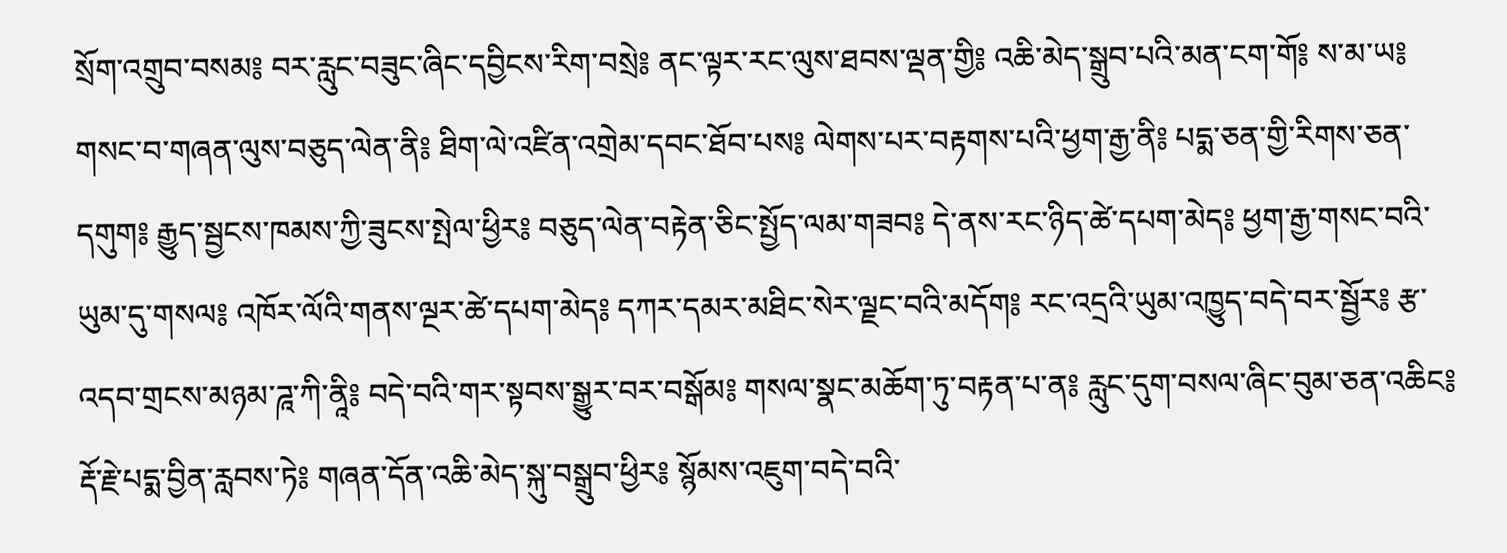སྲོག་འགྲུབ་བསམ༔ བར་རླུང་བཟུང་ཞིང་དབྱིངས་རིག་བསྲེ༔ ནང་ལྟར་རང་ལུས་ཐབས་ལྡན་གྱི༔ འཆི་མེད་སྒྲུབ་པའི་མན་ངག་གོ༔ ས་མ་ཡ༔ གསང་བ་གཞན་ལུས་བཅུད་ལེན་ནི༔ ཐིག་ལེ་འཛིན་འགྲེམ་དབང་ཐོབ་པས༔ ལེགས་པར་བརྟགས་པའི་ཕྱག་རྒྱ་ནི༔ པདྨ་ཅན་གྱི་རིགས་ཅན་དགུག༔ རྒྱུད་སྦྱངས་ཁམས་ཀྱི་ཟུངས་སྤེལ་ཕྱིར༔ བཅུད་ལེན་བརྟེན་ཅིང་སྤྱོད་ལམ་གཟབ༔ དེ་ནས་རང་ཉིད་ཚེ་དཔག་མེད༔ ཕྱག་རྒྱ་གསང་བའི་ཡུམ་དུ་གསལ༔ འཁོར་ལོའི་གནས་ལྔར་ཚེ་དཔག་མེད༔ དཀར་དམར་མཐིང་སེར་ལྗང་བའི་མདོག༔ རང་འདྲའི་ཡུམ་འཁྱུད་བདེ་བར་སྦྱོར༔ རྩ་འདབ་གྲངས་མཉམ་ཌཱ་ཀི་ནཱི༔ བདེ་བའི་གར་སྟབས་སྒྱུར་བར་བསྒོམ༔ གསལ་སྣང་མཆོག་ཏུ་བརྟན་པ་ན༔ རླུང་དུག་བསལ་ཞིང་བུམ་ཅན་འཆིང༔ རྡོ་རྗེ་པདྨ་བྱིན་རླབས་ཏེ༔ གཞན་དོན་འཆི་མེད་སྐུ་བསྒྲུབ་ཕྱིར༔ སྙོམས་འཇུག་བདེ་བའི་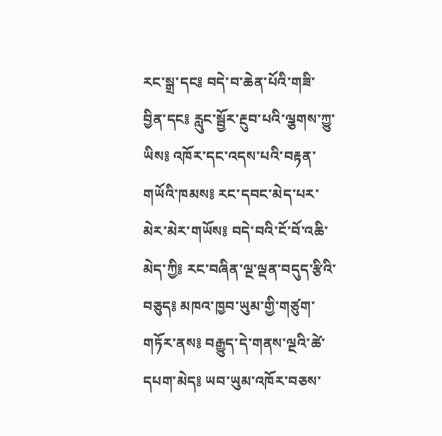རང་སྒྲ་དང༔ བདེ་བ་ཆེན་པོའི་གཟི་བྱིན་དང༔ རླུང་སྦྱོར་རྔུབ་པའི་ལྕགས་ཀྱུ་ཡིས༔ འཁོར་དང་འདས་པའི་བརྟན་གཡོའི་ཁམས༔ རང་དབང་མེད་པར་མེར་མེར་གཡོས༔ བདེ་བའི་ངོ་བོ་འཆི་མེད་ཀྱི༔ རང་བཞིན་ལྔ་ལྡན་བདུད་རྩིའི་བཅུད༔ མཁའ་ཁྱབ་ཡུམ་གྱི་གཙུག་གཏོར་ནས༔ བརྒྱུད་དེ་གནས་ལྔའི་ཚེ་དཔག་མེད༔ ཡབ་ཡུམ་འཁོར་བཅས་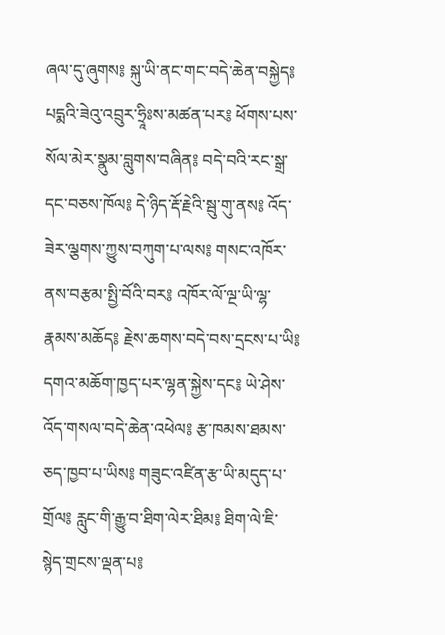ཞལ་དུ་ཞུགས༔ སྐུ་ཡི་ནང་གང་བདེ་ཆེན་བསྐྱེད༔ པདྨའི་ཟེའུ་འབྲུར་ཧྲཱིཿས་མཚན་པར༔ ཕོགས་པས་སོལ་མེར་སྣུམ་བླུགས་བཞིན༔ བདེ་བའི་རང་སྒྲ་དང་བཅས་ཁོལ༔ དེ་ཉིད་རྡོ་རྗེའི་སྦུ་གུ་ནས༔ འོད་ཟེར་ལྕགས་ཀྱུས་བཀུག་པ་ལས༔ གསང་འཁོར་ནས་བརྩམ་སྤྱི་བོའི་བར༔ འཁོར་ལོ་ལྔ་ཡི་ལྷ་རྣམས་མཆོད༔ རྗེས་ཆགས་བདེ་བས་དྲངས་པ་ཡི༔ དགའ་མཆོག་ཁྱད་པར་ལྷན་སྐྱེས་དང༔ ཡེ་ཤེས་འོད་གསལ་བདེ་ཆེན་འཕེལ༔ རྩ་ཁམས་ཐམས་ཅད་ཁྱབ་པ་ཡིས༔ གཟུང་འཛིན་རྩ་ཡི་མདུད་པ་གྲོལ༔ རླུང་གི་རྒྱུ་བ་ཐིག་ལེར་ཐིམ༔ ཐིག་ལེ་ཇི་སྙེད་གྲངས་ལྡན་པ༔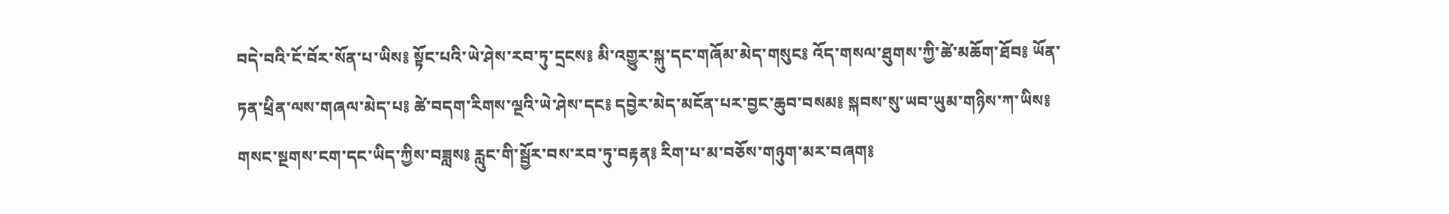བདེ་བའི་ངོ་བོར་སོན་པ་ཡིས༔ སྟོང་པའི་ཡེ་ཤེས་རབ་ཏུ་དྲངས༔ མི་འགྱུར་སྐུ་དང་གཞོམ་མེད་གསུང༔ འོད་གསལ་ཐུགས་ཀྱི་ཚེ་མཆོག་ཐོབ༔ ཡོན་ཏན་ཕྲིན་ལས་གཞལ་མེད་པ༔ ཚེ་བདག་རིགས་ལྔའི་ཡེ་ཤེས་དང༔ དབྱེར་མེད་མངོན་པར་བྱང་ཆུབ་བསམ༔ སྐབས་སུ་ཡབ་ཡུམ་གཉིས་ཀ་ཡིས༔ གསང་སྔགས་ངག་དང་ཡིད་ཀྱིས་བཟླས༔ རླུང་གི་སྦྱོར་བས་རབ་ཏུ་བརྟན༔ རིག་པ་མ་བཅོས་གཉུག་མར་བཞག༔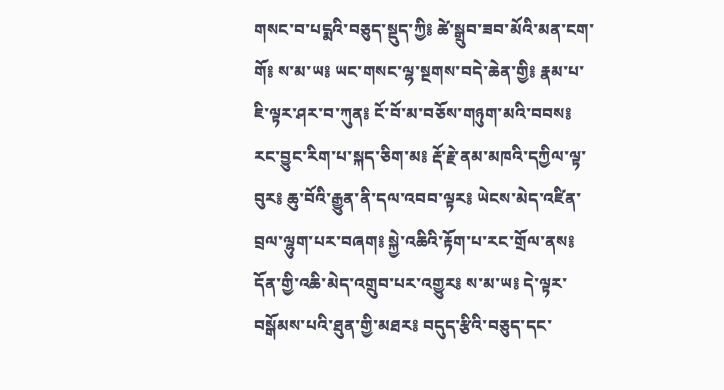གསང་བ་པདྨའི་བཅུད་སྡུད་ཀྱི༔ ཚེ་སྒྲུབ་ཟབ་མོའི་མན་ངག་གོ༔ ས་མ་ཡ༔ ཡང་གསང་ལྷ་སྔགས་བདེ་ཆེན་གྱི༔ རྣམ་པ་ཇི་ལྟར་ཤར་བ་ཀུན༔ ངོ་བོ་མ་བཅོས་གཉུག་མའི་བབས༔ རང་བྱུང་རིག་པ་སྐད་ཅིག་མ༔ རྡོ་རྗེ་ནམ་མཁའི་དཀྱིལ་ལྟ་བུར༔ ཆུ་བོའི་རྒྱུན་ནི་དལ་འབབ་ལྟར༔ ཡེངས་མེད་འཛིན་བྲལ་ལྷུག་པར་བཞག༔ སྐྱེ་འཆིའི་རྟོག་པ་རང་གྲོལ་ནས༔ དོན་གྱི་འཆི་མེད་འགྲུབ་པར་འགྱུར༔ ས་མ་ཡ༔ དེ་ལྟར་བསྒོམས་པའི་ཐུན་གྱི་མཐར༔ བདུད་རྩིའི་བཅུད་དང་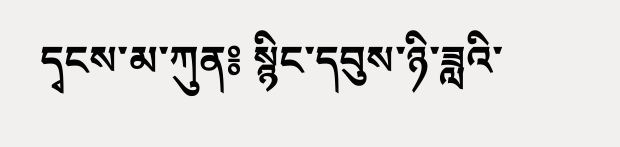དྭངས་མ་ཀུན༔ སྙིང་དབུས་ཉི་ཟླའི་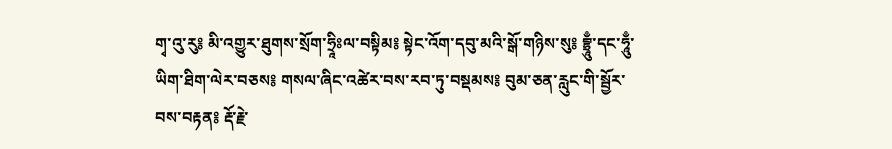གྭ་འུ་རུ༔ མི་འགྱུར་ཐུགས་སྲོག་ཧྲཱིཿལ་བསྟིམ༔ སྟེང་འོག་དབུ་མའི་སྒོ་གཉིས་སུ༔ བྷྲཱུྃ་དང་ཧཱུྃ་ཡིག་ཐིག་ལེར་བཅས༔ གསལ་ཞིང་འཚེར་བས་རབ་ཏུ་བསྡམས༔ བུམ་ཅན་རླུང་གི་སྦྱོར་བས་བརྟན༔ རྡོ་རྗེ་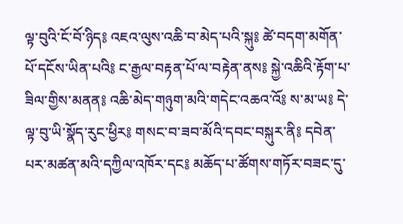ལྟ་བུའི་ངོ་བོ་ཉིད༔ འཇའ་ལུས་འཆི་བ་མེད་པའི་སྐུ༔ ཚེ་བདག་མགོན་པོ་དངོས་ཡིན་པའི༔ ང་རྒྱལ་བརྟན་པོ་ལ་བརྟེན་ནས༔ སྐྱེ་འཆིའི་རྟོག་པ་ཟིལ་གྱིས་མནན༔ འཆི་མེད་གཉུག་མའི་གདེང་འཆའ་འོ༔ ས་མ་ཡ༔ དེ་ལྟ་བུ་ཡི་སྣོད་རུང་ཕྱིར༔ གསང་བ་ཟབ་མོའི་དབང་བསྐུར་ནི༔ དབེན་པར་མཚན་མའི་དཀྱིལ་འཁོར་དང༔ མཆོད་པ་ཚོགས་གཏོར་བཟང་དུ་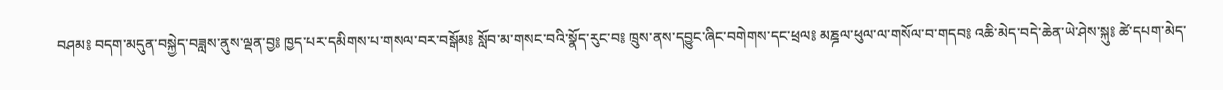བཤམ༔ བདག་མདུན་བསྐྱེད་བཟླས་ནུས་ལྡན་བྱ༔ ཁྱད་པར་དམིགས་པ་གསལ་བར་བསྒོམ༔ སློབ་མ་གསང་བའི་སྣོད་རུང་བ༔ ཁྲུས་ནས་དབྱུང་ཞིང་བགེགས་དང་ཕྲལ༔ མཎྜལ་ཕུལ་ལ་གསོལ་བ་གདབ༔ འཆི་མེད་བདེ་ཆེན་ཡེ་ཤེས་སྐུ༔ ཚེ་དཔག་མེད་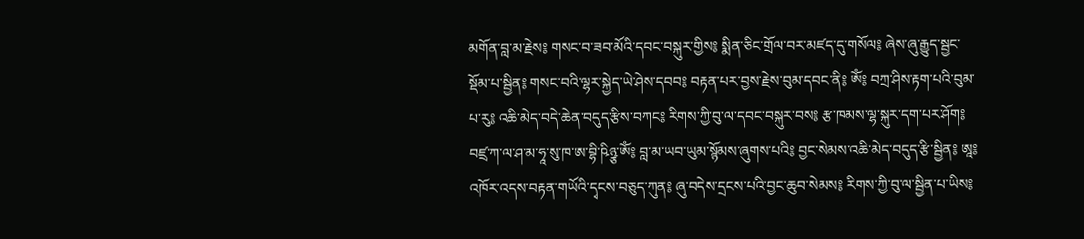མགོན་བླ་མ་རྗེས༔ གསང་བ་ཟབ་མོའི་དབང་བསྐུར་གྱིས༔ སྨིན་ཅིང་གྲོལ་བར་མཛད་དུ་གསོལ༔ ཞེས་ཞུ་རྒྱུད་སྦྱང་སྡོམ་པ་སྦྱིན༔ གསང་བའི་ལྷར་སྐྱེད་ཡེ་ཤེས་དབབ༔ བརྟན་པར་བྱས་རྗེས་བུམ་དབང་ནི༔ ཨོཾ༔ བཀྲ་ཤིས་རྟག་པའི་བུམ་པ་རུ༔ འཆི་མེད་བདེ་ཆེན་བདུད་རྩིས་བཀང༔ རིགས་ཀྱི་བུ་ལ་དབང་བསྐུར་བས༔ རྩ་ཁམས་ལྷ་སྐུར་དག་པར་ཤོག༔ བཛྲ་ཀ་ལ་ཤ་མ་ཧཱ་སུ་ཁ་ཨ་བྷི་ཥིཉྩ་ཨོཾ༔ བླ་མ་ཡབ་ཡུམ་སྙོམས་ཞུགས་པའི༔ བྱང་སེམས་འཆི་མེད་བདུད་རྩི་སྦྱིན༔ ཨཱ༔ འཁོར་འདས་བརྟན་གཡོའི་དྭངས་བཅུད་ཀུན༔ ཞུ་བདེས་དྲངས་པའི་བྱང་ཆུབ་སེམས༔ རིགས་ཀྱི་བུ་ལ་སྦྱིན་པ་ཡིས༔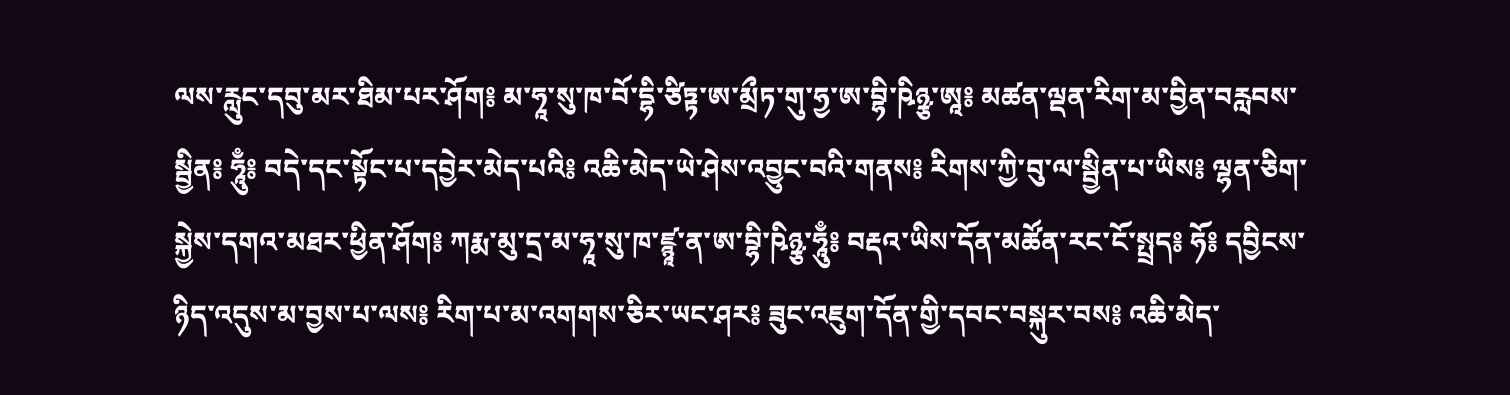ལས་རླུང་དབུ་མར་ཐིམ་པར་ཤོག༔ མ་ཧཱ་སུ་ཁ་བོ་དྷི་ཙིཏྟ་ཨ་མྲྀཏ་གུ་ཧྱ་ཨ་བྷི་ཥིཉྩ་ཨཱ༔ མཚན་ལྡན་རིག་མ་བྱིན་བརླབས་སྦྱིན༔ ཧཱུྃ༔ བདེ་དང་སྟོང་པ་དབྱེར་མེད་པའི༔ འཆི་མེད་ཡེ་ཤེས་འབྱུང་བའི་གནས༔ རིགས་ཀྱི་བུ་ལ་སྦྱིན་པ་ཡིས༔ ལྷན་ཅིག་སྐྱེས་དགའ་མཐར་ཕྱིན་ཤོག༔ ཀརྨ་མུ་དྲ་མ་ཧཱ་སུ་ཁ་ཛྙཱ་ན་ཨ་བྷི་ཥིཉྩ་ཧཱུྃ༔ བརྡའ་ཡིས་དོན་མཚོན་རང་ངོ་སྤྲད༔ ཧོ༔ དབྱིངས་ཉིད་འདུས་མ་བྱས་པ་ལས༔ རིག་པ་མ་འགགས་ཅིར་ཡང་ཤར༔ ཟུང་འཇུག་དོན་གྱི་དབང་བསྐུར་བས༔ འཆི་མེད་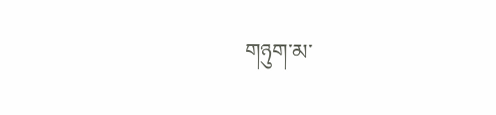གཉུག་མ་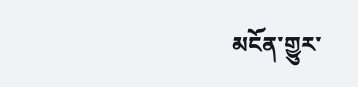མངོན་གྱུར་